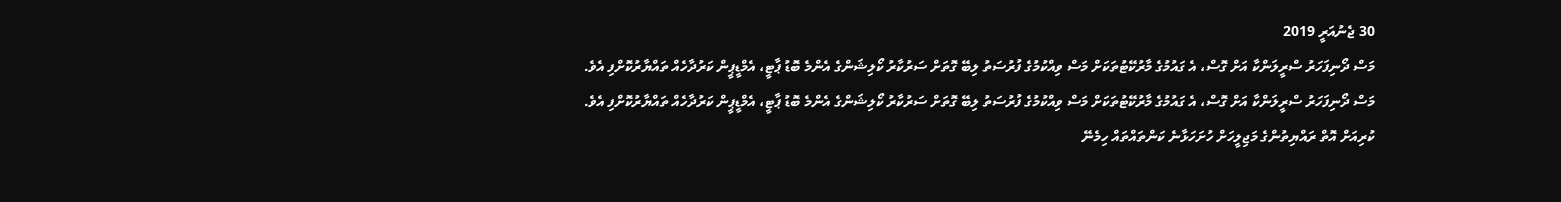30 ޖެނުއަރީ 2019
މަސް ދޯނިފަހަރު ސްރީލަންކާ އަށް ގޮސް، އެ ގައުމުގެ މާރުކޭޓުތަކަށް މަސް ވިއްކުމުގެ ފުރުސަތު ލިބޭ ގޮތަށް ސަރުކާރު ކޯލިޝަންގެ އެންމެ ބޮޑު ޕާޓީ، އެމްޑީޕީން ކަރުދާހެއް ތައްޔާރުކޮށްފި އެވެ.
މަސް ދޯނިފަހަރު ސްރީލަންކާ އަށް ގޮސް، އެ ގައުމުގެ މާރުކޭޓުތަކަށް މަސް ވިއްކުމުގެ ފުރުސަތު ލިބޭ ގޮތަށް ސަރުކާރު ކޯލިޝަންގެ އެންމެ ބޮޑު ޕާޓީ، އެމްޑީޕީން ކަރުދާހެއް ތައްޔާރުކޮށްފި އެވެ.
ކުރިއަށް އޮތް ރައްޔިތުންގެ މަޖިލީހަށް ހުށަހަޅާނެ ކަންތައްތައް ހިމެނޭ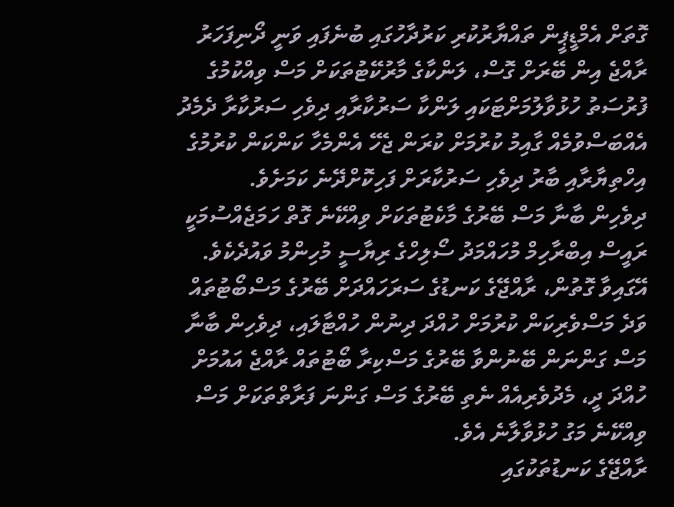ގޮތަށް އެމްޑީޕީން ތައްޔާރުކުރި ކަރުދާހުގައި ބުނެފައި ވަނީ ދޯނިފަހަރު ރާއްޖެ އިން ބޭރަށް ގޮސް، ލަންކާގެ މާރުކޭޓުތަކަށް މަސް ވިއްކުމުގެ ފުރުސަތު ހުޅުވާލުމަށްޓަކައި ލަންކާ ސަރުކާރާއި ދިވެހި ސަރުކާރާ ދެމެދު އެއްބަސްވުމެއް ގާއިމު ކުރުމަށް ކުރަން ޖެހޭ އެންމެހާ ކަންކަން ކުރުމުގެ އިހްތިޔާރާއި ބާރު ދިވެހި ސަރުކާރަށް ފަހިކޮށްދޭނެ ކަމަށެވެ.
ދިވެހިން ބާނާ މަސް ބޭރުގެ މާކެޓުތަކަށް ވިއްކޭނެ ގޮތް ހަމަޖެއްސުމަކީ ރައީސް އިބްރާހިމް މުހައްމަދު ސޯލިހްގެ ރިޔާސީ މުހިންމު ވައުދެކެވެ.
އޭގައިވާ ގޮތުން، ރާއްޖޭގެ ކަނޑުގެ ސަރަހައްދަށް ބޭރުގެ މަސްބޯޓުތައް ވަދެ މަސްވެރިކަން ކުރުމަށް ހުއްދަ ދިނުން ހުއްޓާލައި، ދިވެހިން ބާނާ މަސް ގަންނަން ބޭނުންވާ ބޭރުގެ މަސްކިރާ ބޯޓުތައް ރާއްޖެ އައުމަށް ހުއްދަ ދީ، މެދުވެރިއެއް ނެތި ބޭރުގެ މަސް ގަންނަ ފަރާތްތަކަށް މަސް ވިއްކޭނެ މަގު ހުޅުވާލާނެ އެވެ.
ރާއްޖޭގެ ކަނޑުތަކުގައި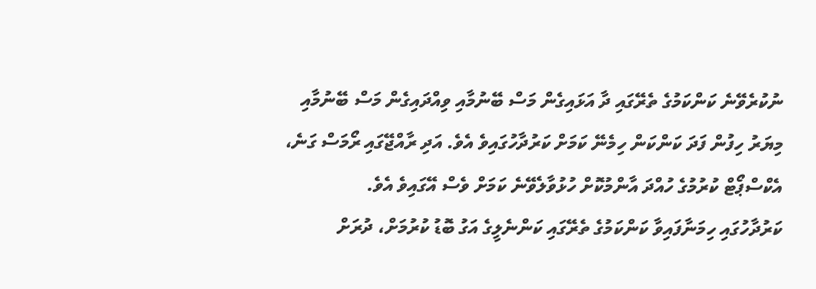ނުކުރެވޭނެ ކަންކަމުގެ ތެރޭގައި ދާ އަޅައިގެން މަސް ބޭނުމާއި ވިއްދައިގެން މަސް ބޭނުމާއި މިޔަރު ހިފުން ފަދަ ކަންކަން ހިމެނޭ ކަމަށް ކަރުދާހުގައިވެ އެވެ. އަދި ރާއްޖޭގައި ރޯމަސް ގަނެ، އެކްސްޕޯޓް ކުރުމުގެ ހުއްދަ އާންމުކޮށް ހުޅުވާލެވޭނެ ކަމަށް ވެސް އޭގައިވެ އެވެ.
ކަރުދާހުގައި ހިމަނާފައިވާ ކަންކަމުގެ ތެރޭގައި ކަންނެލީގެ އަގު ބޮޑު ކުރުމަށް، ދުރަށް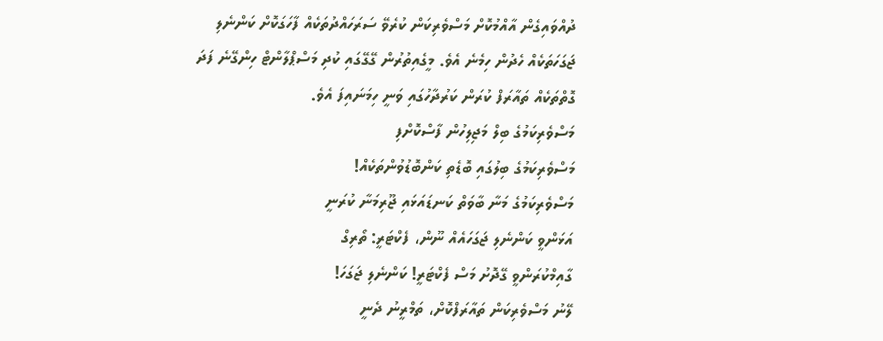ދުއްވައިގެން އާއްމުކޮށް މަސްވެރިކަން ކުރެވޭ ސަރަހައްދުތަކެއް ފާހަގަކޮށް ކަންނެލި ޖަގަހަތަކެއް ހެދުން ހިމެނެ އެވެ. މީގެއިތުރުން ގޭގޭގައި ކުދި މަސްޕްލާންޓް ހިންގޭނެ ފަދަ ގޮތްތަކެއް ތައާރަފް ކުރަން ކަރުދާހުގައި ވަނީ ހިމަނައިފަ އެވެ.
މަސްވެރިކަމުގެ ބިލް މަޖިލިހުން ފާސްކޮށްފި
މަސްވެރިކަމުގެ ބިލުގައި ބޮޑެތި ކަންބޮޑުވުންތަކެއް!
މަސްވެރިކަމުގެ މަނާ ބާވަތް ކަނޑައަޅައި ޖޫރިމަނާ ކުރަނީ
އަޅަންވީ ކަންނެލި ޖަގަހައެއް ނޫން، ފެކްޓަރީ: ތޯރިގް
ގާއިމްކުރަންވީ ގޭދޮށު މަސް ފެކްޓަރީ! ކަންނެލި ޖަގަހަ!
ލޭނު މަސްވެރިކަން ތައާރަފްކޮށް، ތަމްރީނު ދެނީ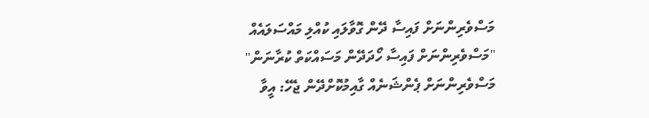މަސްވެރިންނަށް ފައިސާ ދޭން ގޮވާލައި ކުއްލި މައްސަލައެއް
"މަސްވެރިންނަށް ފައިސާ ހޯދަދޭން މަސައްކަތް ކުރާނަން"
މަސްވެރިންނަށް ޕެންޝަނެއް ގާއިމުކޮށްދޭން ޖެހޭ: އީވާ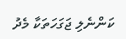ކަންނެލި ޖަގަހަތަކާ މެދު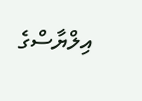އިލްޔާސްގެ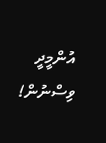އުންމީދީ ވިސްނުން!